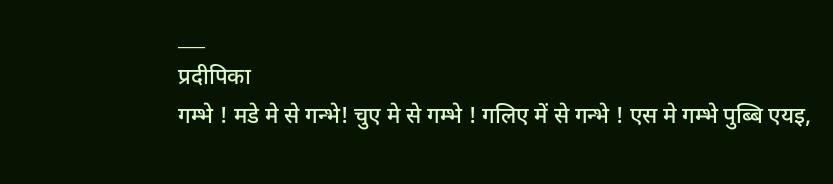___
प्रदीपिका
गम्भे ! मडे मे से गन्भे! चुए मे से गम्भे ! गलिए में से गन्भे ! एस मे गम्भे पुब्बि एयइ,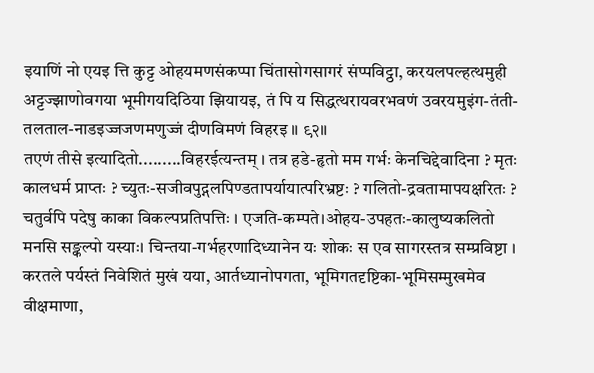इयाणिं नो एयइ त्ति कुट्ट ओहयमणसंकप्पा चिंतासोगसागरं संप्पविट्ठा, करयलपल्हत्थमुही अट्टज्झाणोवगया भूमीगयदिठिया झियायइ, तं पि य सिद्धत्थरायवरभवणं उवरयमुइंग-तंती-तलताल-नाडइज्जजणमणुज्जं दीणविमणं विहरइ ॥ ९२॥
तएणं तीसे इत्यादितो.........विहरईत्यन्तम् । तत्र हडे-हृतो मम गर्भः केनचिद्देवादिना ? मृतः कालधर्म प्राप्तः ? च्युतः-सजीवपुद्गलपिण्डतापर्यायात्परिभ्रष्टः ? गलितो-द्रवतामापयक्षरितः ? चतुर्वपि पदेषु काका विकल्पप्रतिपत्तिः । एजति-कम्पते।ओहय-उपहतः-कालुष्यकलितो मनसि सङ्कल्पो यस्याः। चिन्तया-गर्भहरणादिध्यानेन यः शोकः स एव सागरस्तत्र सम्प्रविष्टा । करतले पर्यस्तं निवेशितं मुखं यया, आर्तध्यानोपगता, भूमिगतदृष्टिका-भूमिसम्मुखमेव वीक्षमाणा,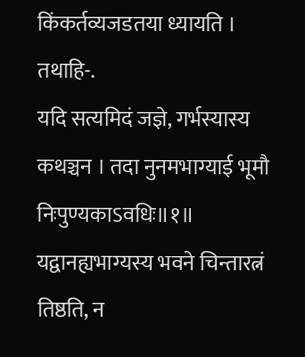किंकर्तव्यजडतया ध्यायति । तथाहि-.
यदि सत्यमिदं जज्ञे, गर्भस्यास्य कथञ्चन । तदा नुनमभाग्याई भूमौ निःपुण्यकाऽवधिः॥१॥ यद्वानह्यभाग्यस्य भवने चिन्तारत्नं तिष्ठति, न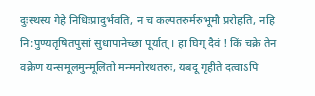दुःस्थस्य गेहे निधिःप्रादुर्भवति, न च कल्पतरुर्मरुभूमौ प्ररोहति, नहि नि:पुण्यतृषितपुसां सुधापानेच्छा पूर्यात् । हा घिग् दैवं ! किं चक्रे तेन वक्रेण यन्समूलमुन्मूलितो मन्मनोरथतरुः, यबदू गृहीते दत्वाऽपि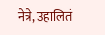नेत्रे, उहालितं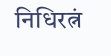निधिरत्नं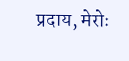प्रदाय, मेरोः